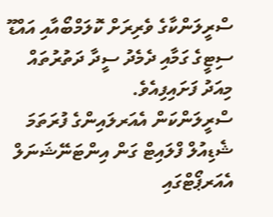ސްރީލަންކާގެ ވެރިރަށް ކޮލަމްބޯއާއި އައްޑޫ ސިޓީގެ ގަމާއި ދެމެދު ސީދާ ދަތުރުތައް މިއަދު ފަށައިފިއެވެ.
ސްރީލަންކަން އެއަރލައިންގެ ފުރަތަމަ ޝެޑިއުލް ފްލައިޓް ގަން އިންޓަނޭޝަނަލް އެއަރޕޯޓްގައި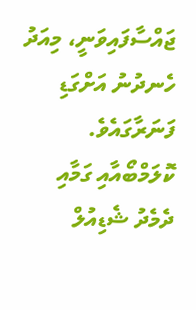ޖައްސާފައިވަނީ، މިއަދު ހެނދުނު އަށްގަޑި ފަނަރާގައެވެ. ކޮލަމްބޯއާއި ގަމާއި ދެމެދު ޝެޑިއުލް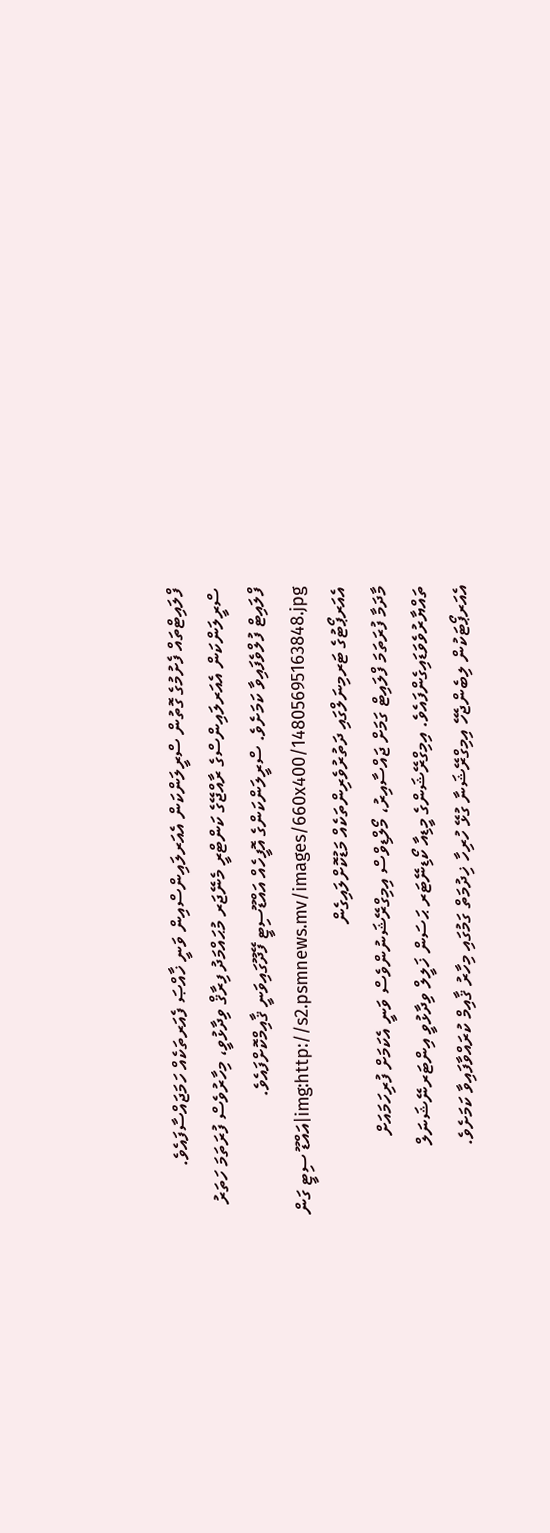ފްލައިޓްތައް ފެށުމުގެ ގޮތުން ސްރީލަންކަން އެއަރލައިންސްއިން ވަނީ ޚާއްޞަ ފެއަރތަކެއް ހަމަޖައްސާފައެވެ. ސްރީލަންކަން އެއަރލައިންސްގެ ރާއްޖޭގެ ކަންޓްރީ މެނޭޖަރ މުޙައްމަދު ފިރާޤް ވިދާޅުވީ، މިހާރުވެސް ފުރަތަމަ ހަތަރު ފްލައިޓް ފުލްވެފައިވާ ކަމަށެވެ. ސްރީލަންކަންގެ އޮފީހެއް އައްޑޫސިޓީ ފޭދޫގައިވަނީ ޤާއިމްކޮށްފައެވެ.
img:http://s2.psmnews.mv/images/660x400/14805695163848.jpg|އައްޑޫ ސިޓީ ގަން އެއަރޕޯޓުގެ ޓަރމިނަލްގައި ދަތުރުވެރިންތަކެއް މަޑުކޮށްލައިގެން
މާދަމާ ފުރަތަމަ ފްލައިޓް ގަމަށް ޖައްސާއިރު، މޯލްޑިވްސް އިމިގްރޭޝަނުންވެސް ވަނީ އެކަމަށް ފުރިހަމައަށް ތައްޔާރުވެވަޑައިގެންފައެވެ. އިމިގްރޭޝަންގެ މީޑިއާ ކޯޑިނޭޓަރ ޙަސަން ޚަލީލް ވިދާޅުވީ އިންޓަރނޭޝަނަލް އެއަރޕޯޓަކުން ލިބެންޖެހޭ އިމިގްރޭޝަނާ ގުޅޭ ހުރިހާ ޚިދުމަތް ގަމުގައި މިހާރު ޤާއިމް ކުރައްވާފައިވާ ކަމަށެވެ.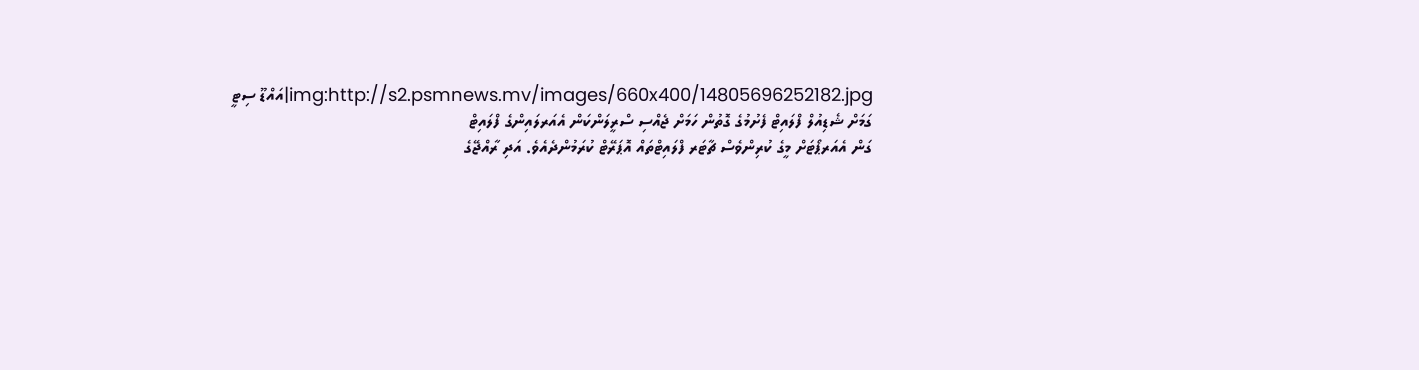img:http://s2.psmnews.mv/images/660x400/14805696252182.jpg|އައްޑޫ ސިޓީ ގަމަށް ޝެޑިއުލް ފްލައިޓް ފެށުމުގެ ގޮތުން ހަމަށް ޖެއްސި ސްރީލަންކަން އެއަރލައިންގެ ފްލައިޓް
ގަން އެއަރޕޯޓަށް މީގެ ކުރިންވެސް ޗާޓަރ ފްލައިޓްތައް އޮޕަރޭޓް ކުރަމުންދެއެވެ. އަދި ރާއްޖޭގެ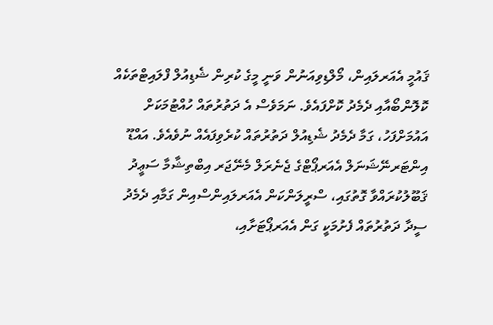ޤައުމީ އެއަރލައިން، މޯލްޑިވިއަނުން ވަނީ މީގެ ކުރިން ޝެޑިއުލް ފްލައިޓްތަކެއް ކޮލޮންބޯއާއި ދެމެދު ކޮށްފައެވެ. ނަމަވެސް އެ ދަތުރުތައް ހުއްޓުމަކަށް އައުމަށްފަހު، ގަމާ ދެމެދު ޝެޑިއުލް ދަތުރުތައް ކުރެވިފައެއް ނުވެއެވެ. އައްޑޫ އިންޓަރނޭޝަނަލް އެއަރޕޯޓްގެ ޖެނެރަލް މެނޭޖަރ އިބްތިޝާމާ ސަޢީދު ޤަބޫލުކުރައްވާ ގޮތުގައި، ސްރީލަންކަން އެއަރލައިންސްއިން ގަމާއި ދެމެދު ސީދާ ދަތުރުތައް ފެށުމަކީ ގަން އެއަރޕޯޓަށާއި،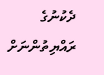ދެކުނުގެ ރައްޔިތުންނަށް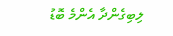ލިބިގެންދާ އެންމެ ބޮޑު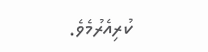ކުރިއެރުމެވެ.